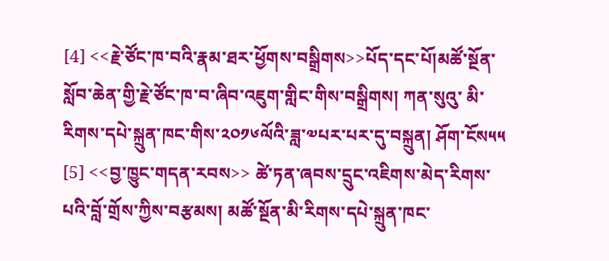[4] <<རྗེ་ཙོང་ཁ་བའི་རྣམ་ཐར་ཕྱོགས་བསྒྲིགས>>པོད་དང་པོ།མཚོ་སྔོན་སློབ་ཆེན་གྱི་རྗེ་ཙོང་ཁ་བ་ཞིབ་འཇུག་གླིང་གིས་བསྒྲིགས། ཀན་སུའུ་ མི་རིགས་དཔེ་སྐྲུན་ཁང་གིས་༢༠༡༦ལོའི་ཟླ་༧པར་པར་དུ་བསྐྲུན། ཤོག་ངོས༥༥
[5] <<བྱ་ཁྱུང་གདན་རབས>> ཚེ་ཏན་ཞབས་དྲུང་འཇིགས་མེད་རིགས་པའི་བློ་གྲོས་ཀྱིས་བརྩམས། མཚོ་སྔོན་མི་རིགས་དཔེ་སྐྲུན་ཁང་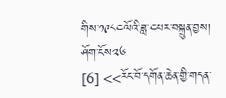གིས་༡༩༨༤ལོའི་ཟླ་༤པར་བསྐྲུན་བྱས། ཤོག་ངོས༢༦
[6] <<རོང་བོ་དགོན་ཆེན་གྱི་གདན་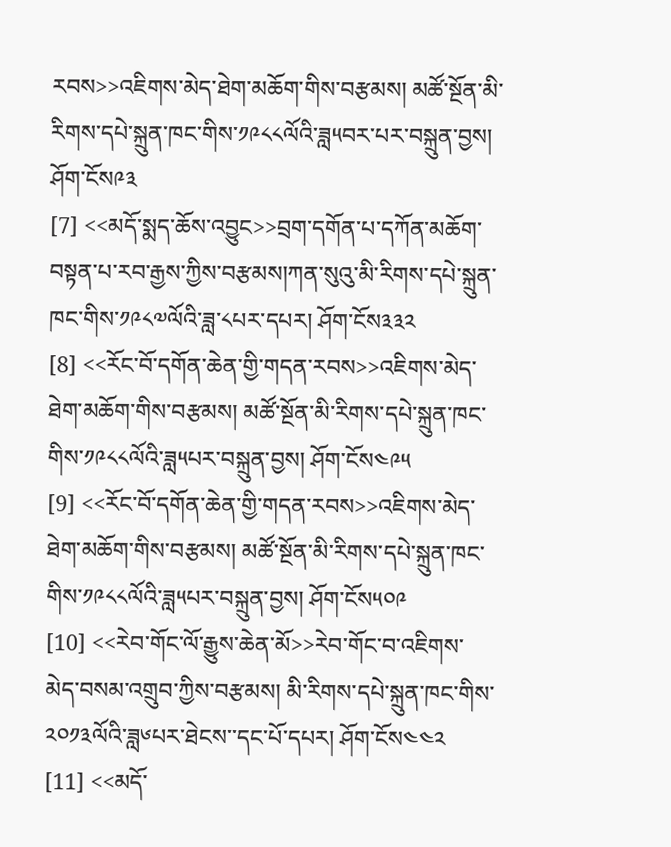རབས>>འཇིགས་མེད་ཐེག་མཆོག་གིས་བརྩམས། མཚོ་སྔོན་མི་རིགས་དཔེ་སྐྲུན་ཁང་གིས་༡༩༨༨ལོའི་ཟླ༥བར་པར་བསྐྲུན་བྱས། ཤོག་ངོས༩༣
[7] <<མདོ་སྨད་ཆོས་འབྱུང>>བྲག་དགོན་པ་དཀོན་མཆོག་བསྟན་པ་རབ་རྒྱས་ཀྱིས་བརྩམས།ཀན་སུའུ་མི་རིགས་དཔེ་སྐྲུན་ཁང་གིས་༡༩༨༧ལོའི་ཟླ་༨པར་དཔར། ཤོག་ངོས༣༣༢
[8] <<རོང་བོ་དགོན་ཆེན་གྱི་གདན་རབས>>འཇིགས་མེད་ཐེག་མཆོག་གིས་བརྩམས། མཚོ་སྔོན་མི་རིགས་དཔེ་སྐྲུན་ཁང་གིས་༡༩༨༨ལོའི་ཟླ༥པར་བསྐྲུན་བྱས། ཤོག་ངོས༤༩༥
[9] <<རོང་བོ་དགོན་ཆེན་གྱི་གདན་རབས>>འཇིགས་མེད་ཐེག་མཆོག་གིས་བརྩམས། མཚོ་སྔོན་མི་རིགས་དཔེ་སྐྲུན་ཁང་གིས་༡༩༨༨ལོའི་ཟླ༥པར་བསྐྲུན་བྱས། ཤོག་ངོས༥༠༩
[10] <<རེབ་གོང་ལོ་རྒྱུས་ཆེན་མོ>>རེབ་གོང་བ་འཇིགས་མེད་བསམ་འགྲུབ་ཀྱིས་བརྩམས། མི་རིགས་དཔེ་སྐྲུན་ཁང་གིས་༢༠༡༣ལོའི་ཟླ༦པར་ཐེངས་་དང་པོ་དཔར། ཤོག་ངོས༤༤༢
[11] <<མདོ་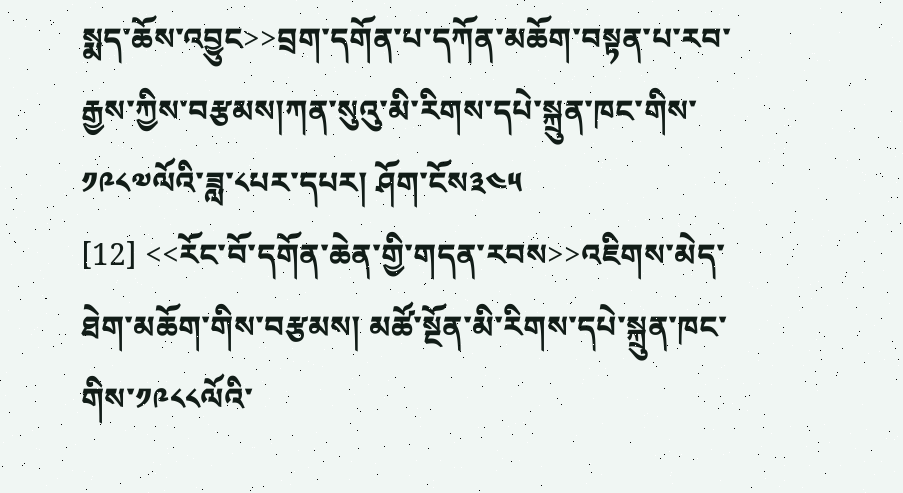སྨད་ཆོས་འབྱུང>>བྲག་དགོན་པ་དཀོན་མཆོག་བསྟན་པ་རབ་རྒྱས་ཀྱིས་བརྩམས།ཀན་སུའུ་མི་རིགས་དཔེ་སྐྲུན་ཁང་གིས་༡༩༨༧ལོའི་ཟླ་༨པར་དཔར། ཤོག་ངོས༣༤༥
[12] <<རོང་བོ་དགོན་ཆེན་གྱི་གདན་རབས>>འཇིགས་མེད་ཐེག་མཆོག་གིས་བརྩམས། མཚོ་སྔོན་མི་རིགས་དཔེ་སྐྲུན་ཁང་གིས་༡༩༨༨ལོའི་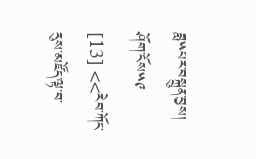ཟླ༥པར་བསྐྲུན་བྱས། ཤོག་ངོས༥༩
[13] <<རེབ་ཀོང་རུས་མཛོད་ལྟ་བ་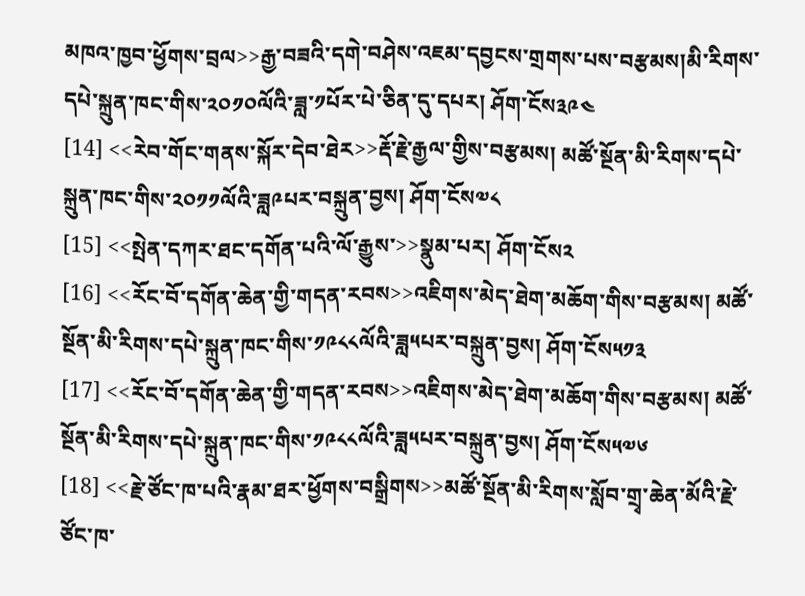མཁའ་ཁྱབ་ཕྱོགས་བྲལ>>རྒྱ་བཟའི་དགེ་བཤེས་འཇམ་དབྱངས་གྲགས་པས་བརྩམས།མི་རིགས་དཔེ་སྐྲུན་ཁང་གིས་༢༠༡༠ལོའི་ཟླ་༡པོར་པེ་ཅིན་དུ་དཔར། ཤོག་ངོས༣༩༤
[14] <<རེབ་གོང་གནས་སྐོར་དེབ་ཐེར>>རྡོ་རྗེ་རྒྱལ་གྱིས་བརྩམས། མཚོ་སྔོན་མི་རིགས་དཔེ་སྐྲུན་ཁང་གིས་༢༠༡༡ལོའི་ཟླ༩པར་བསྐྲུན་བྱས། ཤོག་ངོས༧༨
[15] <<སྤེན་དཀར་ཐང་དགོན་པའི་ལོ་རྒྱུས་>>སྣུམ་པར། ཤོག་ངོས༢
[16] <<རོང་བོ་དགོན་ཆེན་གྱི་གདན་རབས>>འཇིགས་མེད་ཐེག་མཆོག་གིས་བརྩམས། མཚོ་སྔོན་མི་རིགས་དཔེ་སྐྲུན་ཁང་གིས་༡༩༨༨ལོའི་ཟླ༥པར་བསྐྲུན་བྱས། ཤོག་ངོས༥༡༣
[17] <<རོང་བོ་དགོན་ཆེན་གྱི་གདན་རབས>>འཇིགས་མེད་ཐེག་མཆོག་གིས་བརྩམས། མཚོ་སྔོན་མི་རིགས་དཔེ་སྐྲུན་ཁང་གིས་༡༩༨༨ལོའི་ཟླ༥པར་བསྐྲུན་བྱས། ཤོག་ངོས༥༧༦
[18] <<རྗེ་ཙོང་ཁ་པའི་རྣམ་ཐར་ཕྱོགས་བསྒྲིགས>>མཚོ་སྔོན་མི་རིགས་སློབ་གྲྭ་ཆེན་མོའི་རྗེ་ཙོང་ཁ་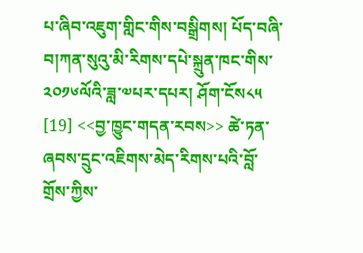པ་ཞིབ་འཇུག་གླིང་གིས་བསྒྲིགས། པོད་བཞི་བ།ཀན་སུའུ་མི་རིགས་དཔེ་སྐྲུན་ཁང་གིས་༢༠༡༦ལོའི་ཟླ་༧པར་དཔར། ཤོག་ངོས༨༥
[19] <<བྱ་ཁྱུང་གདན་རབས>> ཚེ་ཏན་ཞབས་དྲུང་འཇིགས་མེད་རིགས་པའི་བློ་གྲོས་ཀྱིས་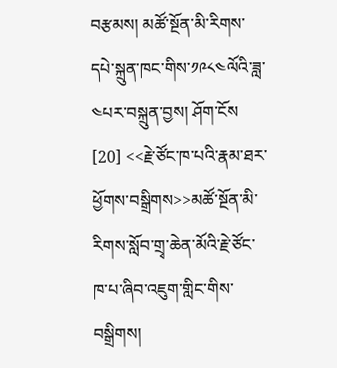བརྩམས། མཚོ་སྔོན་མི་རིགས་དཔེ་སྐྲུན་ཁང་གིས་༡༩༨༤ལོའི་ཟླ་༤པར་བསྐྲུན་བྱས། ཤོག་ངོས
[20] <<རྗེ་ཙོང་ཁ་པའི་རྣམ་ཐར་ཕྱོགས་བསྒྲིགས>>མཚོ་སྔོན་མི་རིགས་སློབ་གྲྭ་ཆེན་མོའི་རྗེ་ཙོང་ཁ་པ་ཞིབ་འཇུག་གླིང་གིས་བསྒྲིགས།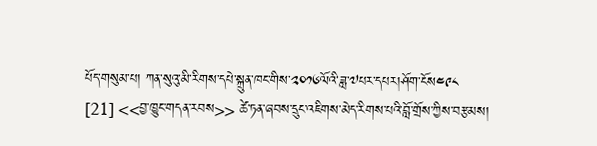པོད་གསུམ་པ། ཀན་སུའུ་མི་རིགས་དཔེ་སྐྲུན་ཁང་གིས་༢༠༡༦ལོའི་ཟླ་༧པར་དཔར།ཤོག་ངོས༤༩༨
[21] <<བྱ་ཁྱུང་གདན་རབས>> ཚེ་ཏན་ཞབས་དྲུང་འཇིགས་མེད་རིགས་པའི་བློ་གྲོས་ཀྱིས་བརྩམས།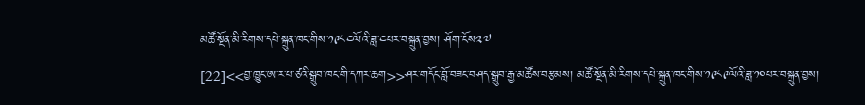མཚོ་སྔོན་མི་རིགས་དཔེ་སྐྲུན་ཁང་གིས་༡༩༨༤ལོའི་ཟླ་༤པར་བསྐྲུན་བྱས། ཤོག་ངོས༢༧
[22]<<བྱ་ཁྱུང་ཨ་ར་པ་ཙའི་སྒྲུབ་ཁང་གི་དཀར་ཆག>>ཤར་གདོང་བློ་བཟང་བཤད་སྒྲུབ་རྒྱ་མཚོས་བརྩམས། མཚོ་སྔོན་མི་རིགས་དཔེ་སྐྲུན་ཁང་གིས་༡༩༨༩ལོའི་ཟླ་༡༠པར་བསྐྲུན་བྱས།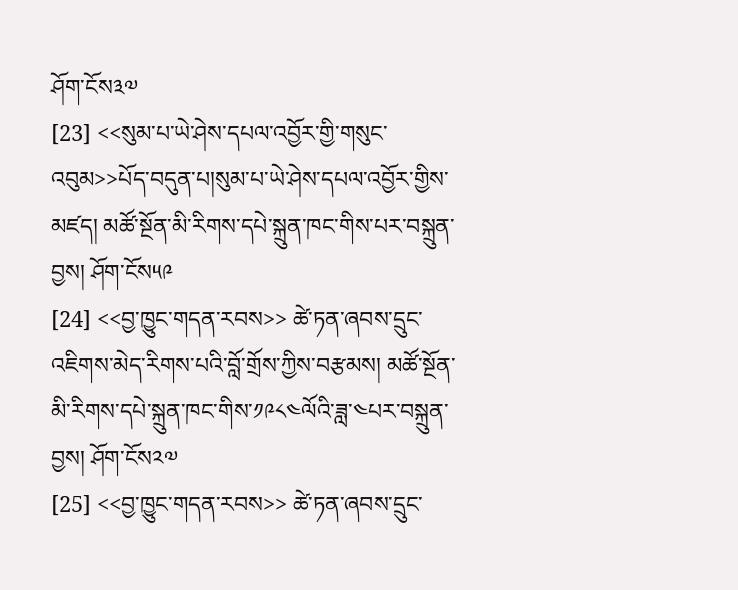ཤོག་ངོས༣༧
[23] <<སུམ་པ་ཡེ་ཤེས་དཔལ་འབྱོར་གྱི་གསུང་འབུམ>>པོད་བདུན་པ།སུམ་པ་ཡེ་ཤེས་དཔལ་འབྱོར་གྱིས་མཛད། མཚོ་སྔོན་མི་རིགས་དཔེ་སྐྲུན་ཁང་གིས་པར་བསྐྲུན་བྱས། ཤོག་ངོས༥༩
[24] <<བྱ་ཁྱུང་གདན་རབས>> ཚེ་ཏན་ཞབས་དྲུང་འཇིགས་མེད་རིགས་པའི་བློ་གྲོས་ཀྱིས་བརྩམས། མཚོ་སྔོན་མི་རིགས་དཔེ་སྐྲུན་ཁང་གིས་༡༩༨༤ལོའི་ཟླ་༤པར་བསྐྲུན་བྱས། ཤོག་ངོས༢༧
[25] <<བྱ་ཁྱུང་གདན་རབས>> ཚེ་ཏན་ཞབས་དྲུང་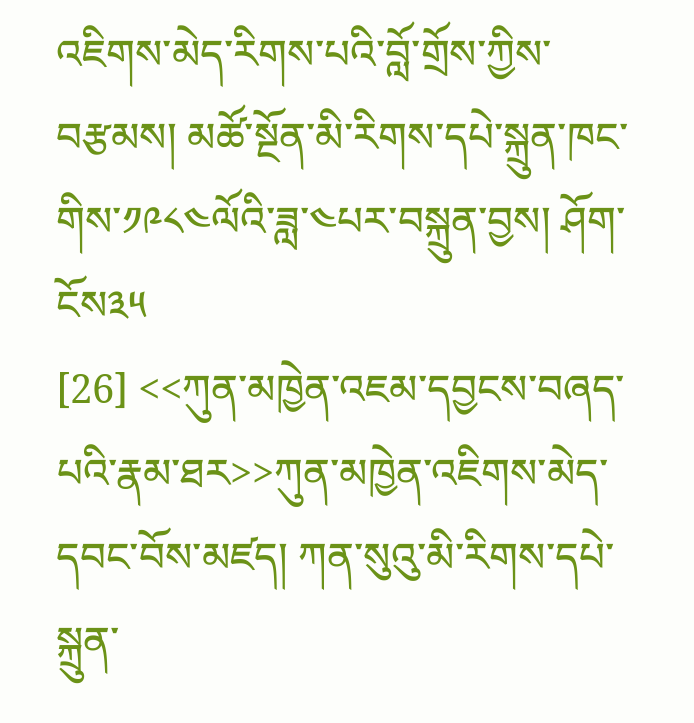འཇིགས་མེད་རིགས་པའི་བློ་གྲོས་ཀྱིས་བརྩམས། མཚོ་སྔོན་མི་རིགས་དཔེ་སྐྲུན་ཁང་གིས་༡༩༨༤ལོའི་ཟླ་༤པར་བསྐྲུན་བྱས། ཤོག་ངོས༣༥
[26] <<ཀུན་མཁྱེན་འཇམ་དབྱངས་བཞད་པའི་རྣམ་ཐར>>ཀུན་མཁྱེན་འཇིགས་མེད་དབང་བོས་མཛད། ཀན་སུའུ་མི་རིགས་དཔེ་སྐྲུན་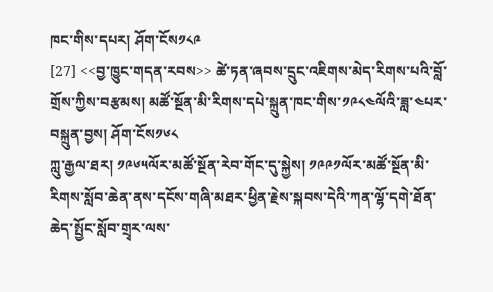ཁང་གིས་དཔར། ཤོག་ངོས༡༨༩
[27] <<བྱ་ཁྱུང་གདན་རབས>> ཚེ་ཏན་ཞབས་དྲུང་འཇིགས་མེད་རིགས་པའི་བློ་གྲོས་ཀྱིས་བརྩམས། མཚོ་སྔོན་མི་རིགས་དཔེ་སྐྲུན་ཁང་གིས་༡༩༨༤ལོའི་ཟླ་༤པར་བསྐྲུན་བྱས། ཤོག་ངོས༡༦༨
ཀླུ་རྒྱལ་ཐར། ༡༩༦༥ལོར་མཚོ་སྔོན་རེབ་གོང་དུ་སྐྱེས། ༡༩༩༡ལོར་མཚོ་སྔོན་མི་རིགས་སློབ་ཆེན་ནས་དངོས་གཞི་མཐར་ཕྱིན་རྗེས་སྐབས་དེའི་ཀན་ལྷོ་དགེ་ཐོན་ཆེད་སྤྱོང་སློབ་གྲྭར་ལས་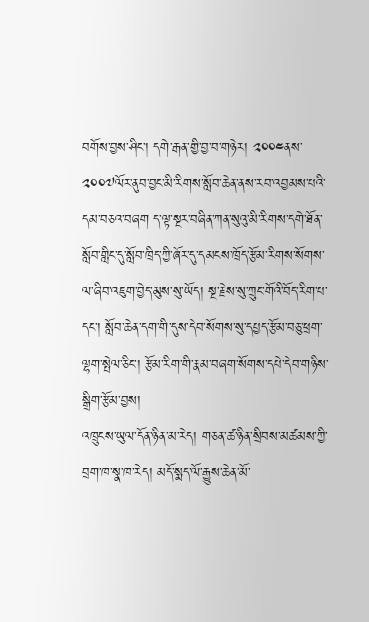བགོས་བྱས་ཤིང་། དགེ་རྒན་གྱི་བྱ་བ་གཉེར། ༢༠༠༤ནས་༢༠༠༧ལོར་ནུབ་བྱང་མི་རིགས་སློབ་ཆེན་ནས་རབ་འབྱམས་པའི་དམ་བཅའ་བཞག ད་ལྟ་སྔར་བཞིན་ཀན་སུའུ་མི་རིགས་དགེ་ཐོན་སློབ་གླིང་དུ་སློབ་ཁྲིད་ཀྱི་ཞོར་དུ་དམངས་ཁྲོད་རྩོམ་རིགས་སོགས་ལ་ཞིབ་འཇུག་བྱེད་མུས་སུ་ཡོད། སྔ་རྗེས་སུ་ཀྲུང་གོའི་བོད་རིག་པ་དང་། སློབ་ཆེན་དག་གི་དུས་དེབ་སོགས་སུ་དཔྱད་རྩོམ་བཅུ་ཕྲག་ལྷག་སྤེལ་ཅིང་། རྩོམ་རིག་གི་རྣམ་བཞག་སོགས་དཔེ་དེབ་གཉིས་སྒྲིག་རྩོམ་བྱས།
འཁྲུངས་ཡུལ་དོན་ཉིན་མ་རེད། གཅན་ཚ་ཉིན་སྲིབས་མཚམས་ཀྱི་བྲག་ཁ་སྣ་ཁ་རེད། མདོ་སྨད་ལོ་རྒྱུས་ཆེན་མོ་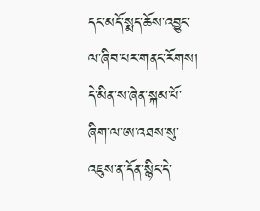དང་མདོ་སྨད་ཆོས་འབྱུང་ལ་ཞིབ་པར་གནང་རོགས། དེ་མིན་ས་ཞེན་སྐམ་པོ་ཞིག་ལ་ཨ་འཐས་སུ་འཇུས་ན་དོན་སྙིང་དེ་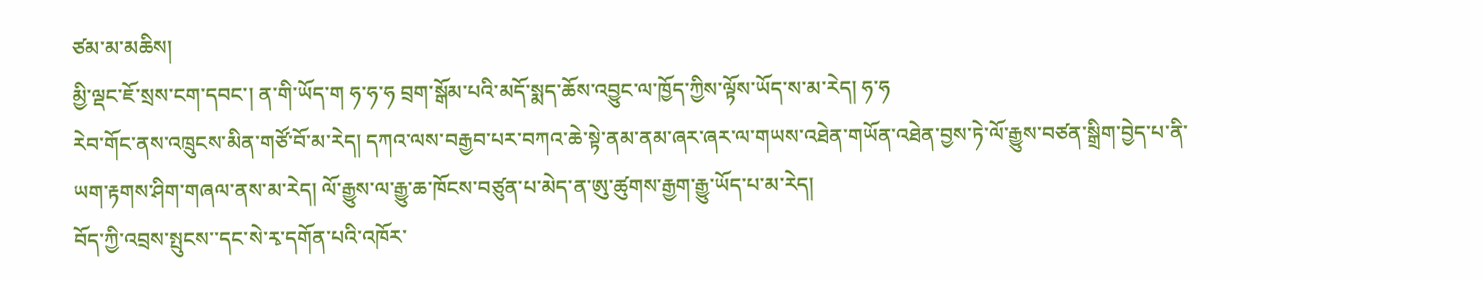ཙམ་མ་མཆིས།
མྱི་ལྡང་ཇོ་སྲས་ངག་དབང་། ན་གི་ཡོད་ག ཧ་ཧ་ཧ བྲག་སྒོམ་པའི་མདོ་སྨད་ཆོས་འབྱུང་ལ་ཁྱོད་ཀྱིས་ལྟོས་ཡོད་ས་མ་རེད། ཧ་ཧ
རེབ་གོང་ནས་འཁྲུངས་མིན་གཙོ་བོ་མ་རེད། དཀའ་ལས་བརྒྱབ་པར་བཀའ་ཆེ་སྟེ་ནམ་ནམ་ཞར་ཞར་ལ་གཡས་འཐེན་གཡོན་འཐེན་བྱས་ཏེ་ལོ་རྒྱུས་བཙན་སྒྲིག་བྱེད་པ་ནི་ཡག་རྟགས་ཤིག་གཞལ་ནས་མ་རེད། ལོ་རྒྱུས་ལ་རྒྱུ་ཆ་ཁོངས་བཙུན་པ་མེད་ན་ཨུ་ཚུགས་རྒྱག་རྒྱུ་ཡོད་པ་མ་རེད།
བོད་ཀྱི་འབྲས་སྤུངས་་དང་སེ་རྭ་དགོན་པའི་འཁོར་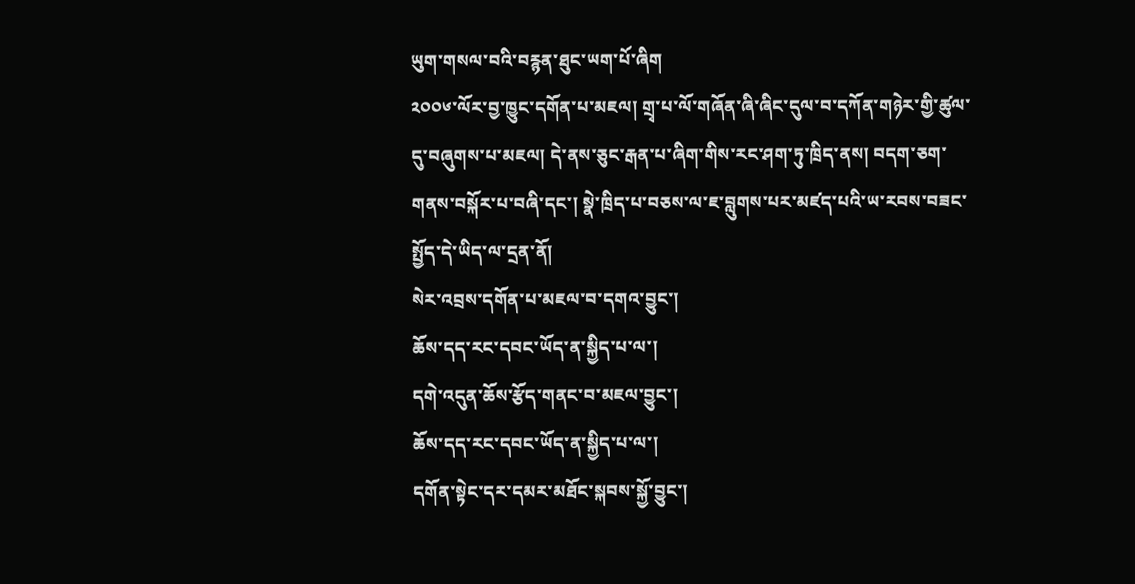ཡུག་གསལ་བའི་བརྙན་ཐུང་ཡག་པོ་ཞིག
༢༠༠༦་ལོར་བྱ་ཁྱུང་དགོན་པ་མཇལ། གྲྭ་པ་ལོ་གཞོན་ཞི་ཞིང་དུལ་བ་དཀོན་གཉེར་གྱི་ཚུལ་དུ་བཞུགས་པ་མཇལ། དེ་ནས་ཅུང་རྒན་པ་ཞིག་གིས་རང་ཤག་ཏུ་ཁྲིད་ནས། བདག་ཅག་གནས་བསྐོར་པ་བཞི་དང་། སྣེ་ཁྲིད་པ་བཅས་ལ་ཇ་བླུགས་པར་མཛད་པའི་ཡ་རབས་བཟང་སྤྱོད་དེ་ཡིད་ལ་དྲན་ནོ།
སེར་འབྲས་དགོན་པ་མཇལ་བ་དགའ་བྱུང་།
ཆོས་དད་རང་དབང་ཡོད་ན་སྐྱིད་པ་ལ་།
དགེ་འདུན་ཆོས་རྩོད་གནང་བ་མཇལ་བྱུང་།
ཆོས་དད་རང་དབང་ཡོད་ན་སྐྱིད་པ་ལ་།
དགོན་སྟེང་དར་དམར་མཐོང་སྐབས་སྐྱོ་བྱུང་།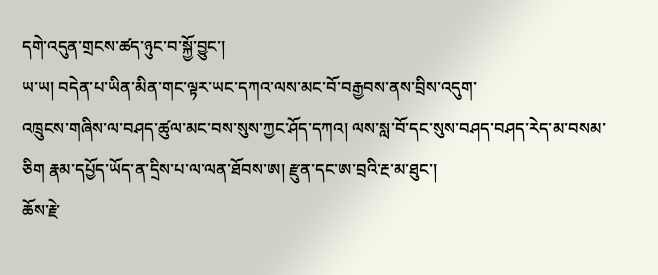དགེ་འདུན་གྲངས་ཚད་ཉུང་བ་སྐྱོ་བྱུང་།
ཡ་ཡ། བདེན་པ་ཡིན་མིན་གང་ལྟར་ཡང་དཀའ་ལས་མང་བོ་བརྒྱབས་ནས་བྲིས་འདུག་
འཁྲུངས་གཞིས་ལ་བཤད་ཚུལ་མང་བས་སུས་ཀྱང་ཤོད་དཀའ། ལས་སླ་བོ་དང་སུས་བཤད་བཤད་རེད་མ་བསམ་ཅིག རྣམ་དཔྱོད་ཡོད་ན་དྲིས་པ་ལ་ལན་ཐོབས་ཨ། རྫུན་དང་ཨ་བྲའི་རྔ་མ་ཐུང་།
ཆོས་རྗེ་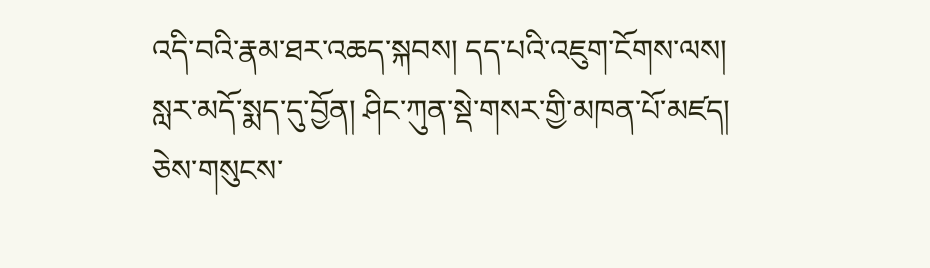འདི་བའི་རྣམ་ཐར་འཆད་སྐབས། དད་པའི་འཇུག་ངོགས་ལས། སླར་མདོ་སྨད་དུ་བྱོན། ཤིང་ཀུན་སྡེ་གསར་གྱི་མཁན་པོ་མཛད། ཅེས་གསུངས་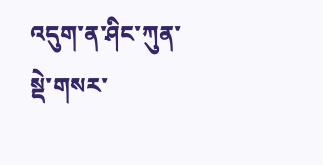འདུག་ན་ཤིང་ཀུན་སྡེ་གསར་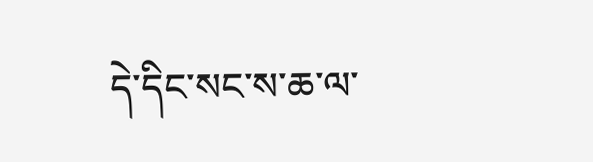དེ་དིང་སང་ས་ཆ་ལ་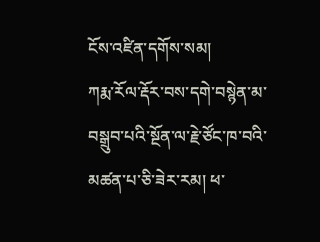ངོས་འཛིན་དགོས་སམ།
ཀརྨ་རོལ་རྡོར་བས་དགེ་བསྙེན་མ་བསྒྲུབ་པའི་སྔོན་ལ་རྗེ་ཙོང་ཁ་བའི་མཚན་པ་ཅི་ཟེར་རམ། ཕ་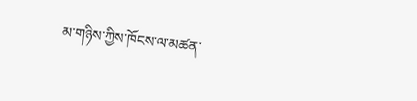མ་གཉིས་ཀྱིས་ཁོངས་ལ་མཚན་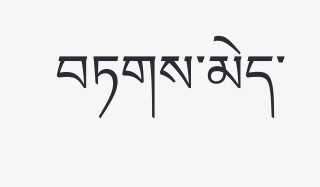བཏགས་མེད་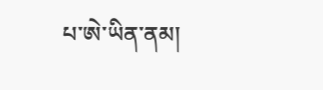པ་ཨེ་ཡིན་ནམ།